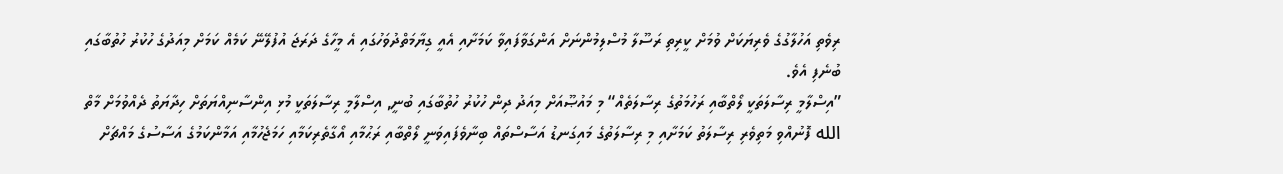ރިވެތި އަހުލާގުގެ ވެރިޔަކަށް ވުމަށް ކީރިތި ރަސޫލާ މުސްލިމުންނަށް އަންގަވާފައިވާ ކަމަށާއި އެއީ ގިޔާމަތްދުވަހުގައި އެ މީހާގެ ދަރަޖަ އުފުލޭނޭ ކަމެއް ކަމަށް މިއަދުގެ ހުކުރު ހުތުބާގައި ބުނެފި އެވެ.
”އިސްލާމީ ރިސާލަތަކީ ލޯތްބާއި ރަހުމަތުގެ ރިސާލަތެއް“ މި މައުޞޫއަށް މިއަދު ދިން ހުކުރު ހުތުބާގައި ބުނީ, އިސްލާމީ ރިސާލަތަކީ މުޅި އިންސާނިއްޔަތަށް ހިދާޔަތު ދެއްވުމަށް މާތް الله ފޮނުއްވި މަތިވެރި ރިސާލަތު ކަމަށާއި މި ރިސާލަތުގެ މައިގަނޑު އަސާސްތައް ބިނާވެފައިވަނީ ލޯތްބާއި ރަޙުމާއި އޯގާތެރިކަމާއި ހަމަޖެހުމާއި އަމާންކަމުގެ އަސާސުގެ މައްޗަށް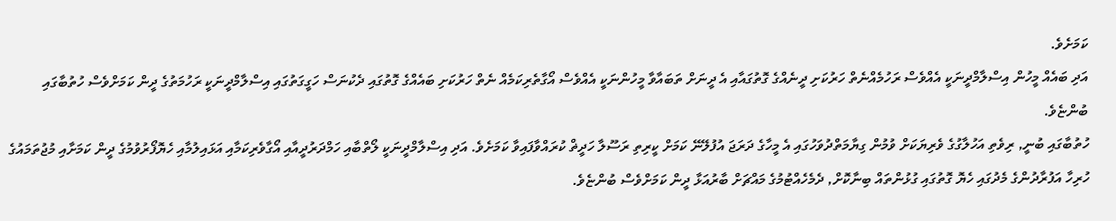ކަމަށެވެ.
އަދި ބައެއް މީހުން އިސްލާމްދީނަކީ އެއްވެސް ރަހުމެއްނެތް ހަރުކަށި ދީނެއްގެ ގޮތުގައާއި އެ ދީނަށް ތަބައާވާ މީހުންނަކީ އެއްވެސް އޯގާތެރިކަމެއް ނެތް ހަރުކަށި ބައެއްގެ ގޮތުގައި ދެކުނަސް ހަގީގަތުގައި އިސްލާމްދީނަކީ ރަހުމަތުގެ ދީން ކަމަށްވެސް ހުތުބާގައި ބުންޏެވެ.
ހުތުބާގައި ބުނީ, ރިވެތި އަހުލާގުގެ ވެރިޔަކަށް ވުމުން ގިޔާމަތްދުވަހުގައި އެ މީހާގެ ދަރަޖަ އުފުލޭނޭ ކަމަށް ކީރިތި ރަސޫލާ ހަދީޡް ކުރައްވާފައިވާ ކަމަށެވެ. އަދި އިސްލާމްދީނަކީ ލޯތްބާއި ހަމްދަރުދީއާއި އޯގާވެރިކަމާއި އަޅައިލުމާއި ހެޔޮފޯރުވުމުގެ ދީން ކަމަށާއި މުޖުތަމައުގެ ހުރިހާ އަފުރާދުންގެ މެދުގައި ހެޔޮ ގޮތުގައި ގުޅުންތައް ބިނާކޮށް, ދެމެހެއްޓުމުގެ މައްޗަށް ބާރުއަޅާ ދީން ކަމަށްވެސް ބުންޏެވެ.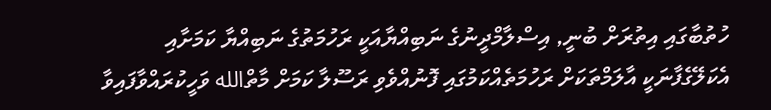ހުތުބާގައި އިތުރަށް ބުނީ, އިސްލާމްދީނުގެ ނަބިއްޔާއަކީ ރަހުމަތުގެ ނަބިއްޔާ ކަމަށާއި އެކަލޭގެފާނަކީ އާލަމްތަކަށް ރަހުމަތެއްކަމުގައި ފޮނުއްވެވި ރަސޫލާ ކަމަށް މާތްالله ވަހީކުރައްވާފައިވާ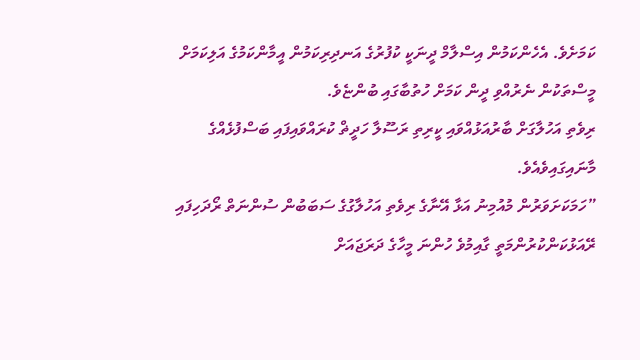ކަމަށެވެ. އެހެންކަމުން އިސްލާމް ދީނަކީ ކުފުރުގެ އަނދިރިކަމުން އީމާންކަމުގެ އަލިކަމަށް މީސްތަކުން ނެރުއްވި ދީން ކަމަށް ހުތުބާގައި ބުންޏެވެ.
ރިވެތި އަހުލާގަށް ބާރުއަޅުއްވައި ކީރިތި ރަސޫލާ ހަދީޡް ކުރައްވައިފައި ބަސްފުޅެއްގެ މާނައިގައިވެއެވެ.
”ހަމަކަށަވަރުން މުއުމިނު އަޅާ އޭނާގެ ރިވެތި އަހުލާގުގެ ސަބަބުން ސުންނަތް ރޯދަހިފައި ރޭއަޅުކަންކުރުންމަތީ ގާއިމުވެ ހުންނަ މީހާގެ ދަރަޖައަށް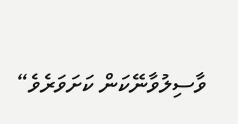ވާސިލުވާނޭކަން ކަށަވަރެވެ“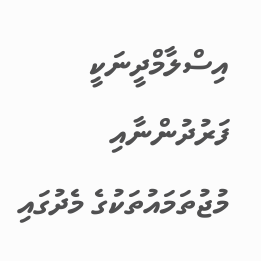އިސްލާމްދީނަކީ ފަރުދުންނާއި މުޖުތަމައުތަކުގެ މެދުގައި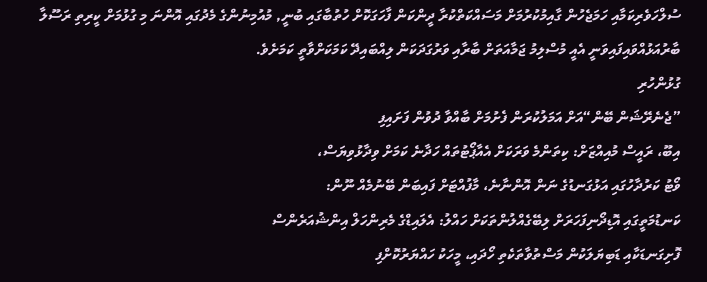ސުލްހަވެރިކަމާއި ހަމަޖެހުން ގާއިމުކުރުމަށް މަސައްކަތްކުރާ ދީންކަން ފާހަގަކޮށް ހުތުބާގައި ބުނީ, މުއުމިނުންގެ މެދުގައި އޮންނަ މި ގުޅުމަށް ކީރިތި ރަސޫލާ ބާރުއަޅުއްވައިފައިވަނީ އެއީ މުސްލިމު ޖަމާއަތަށް ބާރާއި ވަރުގަދަކަން ލިއްބައިދޭ ކަމަކަށްވާތީ ކަމަށެވެ.
ގުޅުންހުރި
”ޖެނެރޭޝަން ބޭން“އަށް އަމަލުކުރަން ފެށުމަށް ބާއްވާ ދުވުން ފަށައިފި
އިބޫ، ރައީސް މުއިއްޒަށް: ކިތަންމެ ވަރަކަށް އެއާޕޯޓުތައް ހަދާނެ ކަމަށް ވިދާޅުވިޔަސް،
ވޯޓު ކަރުދާހުގައި އަޅުގަނޑުގެ ނަން އޮންނާނެ، މާފުއްޓަށް ފައިބަން ބޭނުމެއް ނޫން:
ކަނޑުމަތީގައި އޮޑިދޯނިފަހަރަށް ލިބޭގެއްލުންތަކަށް ހައްލު: އެލައިޑްގެ މެރިންހަލް އިންޝުއަރެންސް
ފޮށިގަނޑަކާއި ޑަބިޔަލަކުން މަސްތުވާތަކެތި ހޯދައި، މީހަކު ހައްޔަރުކޮށްފި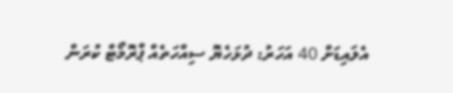އެލައިޑަށް 40 އަހަރު: ދުޅަހެޔޮ ސިއްހަތެއް ޕްރޮމޯޓް ކުރަން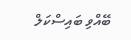ބޭއްވި ބައިސްކަލް